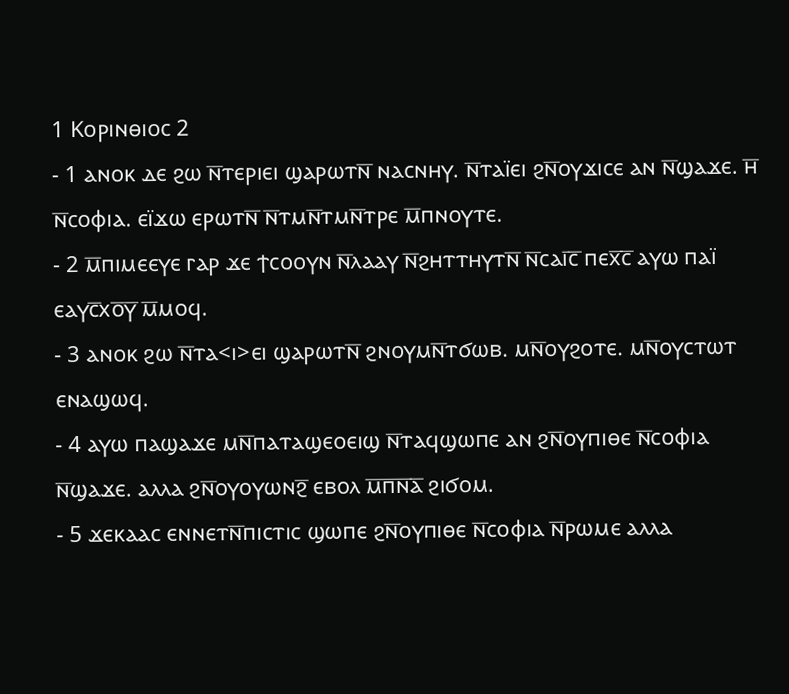1 Ⲕⲟⲣⲓⲛⲑⲓⲟⲥ 2
- 1 ⲁⲛⲟⲕ ⲇⲉ ϩⲱ ⲛ̅ⲧⲉⲣⲓⲉⲓ ϣⲁⲣⲱⲧⲛ̅ ⲛⲁⲥⲛⲏⲩ. ⲛ̅ⲧⲁⲓ̈ⲉⲓ ϩⲛ̅ⲟⲩϫⲓⲥⲉ ⲁⲛ ⲛ̅ϣⲁϫⲉ. ⲏ̅ ⲛ̅ⲥⲟⲫⲓⲁ. ⲉⲓ̈ϫⲱ ⲉⲣⲱⲧⲛ̅ ⲛ̅ⲧⲙⲛ̅ⲧⲙⲛ̅ⲧⲣⲉ ⲙ̅ⲡⲛⲟⲩⲧⲉ.
- 2 ⲙ̅ⲡⲓⲙⲉⲉⲩⲉ ⲅⲁⲣ ϫⲉ ϯⲥⲟⲟⲩⲛ ⲛ̅ⲗⲁⲁⲩ ⲛ̅ϩⲏⲧⲧⲏⲩⲧⲛ̅ ⲛ̅ⲥⲁⲓ̅ⲥ̅ ⲡⲉⲭ̅ⲥ̅ ⲁⲩⲱ ⲡⲁⲓ̈ ⲉⲁⲩⲥ̅xⲟ̅ⲩ̅ ⲙ̅ⲙⲟϥ.
- 3 ⲁⲛⲟⲕ ϩⲱ ⲛ̅ⲧⲁ<ⲓ>ⲉⲓ ϣⲁⲣⲱⲧⲛ̅ ϩⲛⲟⲩⲙⲛ̅ⲧϭⲱⲃ. ⲙⲛ̅ⲟⲩϩⲟⲧⲉ. ⲙⲛ̅ⲟⲩⲥⲧⲱⲧ ⲉⲛⲁϣⲱϥ.
- 4 ⲁⲩⲱ ⲡⲁϣⲁϫⲉ ⲙⲛ̅ⲡⲁⲧⲁϣⲉⲟⲉⲓϣ ⲛ̅ⲧⲁϥϣⲱⲡⲉ ⲁⲛ ϩⲛ̅ⲟⲩⲡⲓⲑⲉ ⲛ̅ⲥⲟⲫⲓⲁ ⲛ̅ϣⲁϫⲉ. ⲁⲗⲗⲁ ϩⲛ̅ⲟⲩⲟⲩⲱⲛϩ̅ ⲉⲃⲟⲗ ⲙ̅ⲡ̅ⲛ̅ⲁ̅ ϩⲓϭⲟⲙ.
- 5 ϫⲉⲕⲁⲁⲥ ⲉⲛⲛⲉⲧⲛ̅ⲡⲓⲥⲧⲓⲥ ϣⲱⲡⲉ ϩⲛ̅ⲟⲩⲡⲓⲑⲉ ⲛ̅ⲥⲟⲫⲓⲁ ⲛ̅ⲣⲱⲙⲉ ⲁⲗⲗⲁ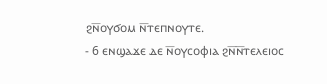ϩⲛ̅ⲟⲩϭⲟⲙ ⲛ̅ⲧⲉⲡⲛⲟⲩⲧⲉ.
- 6 ⲉⲛϣⲁϫⲉ ⲇⲉ ⲛ̅ⲟⲩⲥⲟⲫⲓⲁ ϩⲛ̅ⲛ̅ⲧⲉⲗⲉⲓⲟⲥ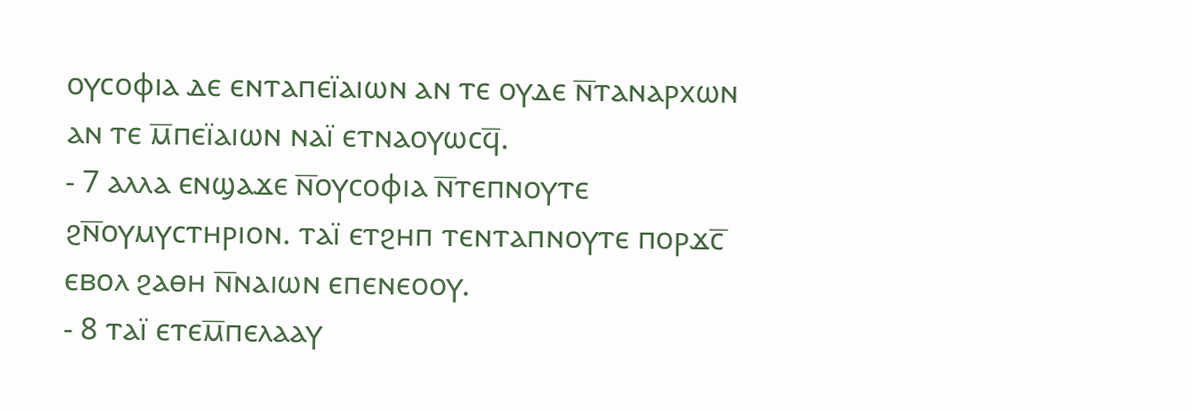ⲟⲩⲥⲟⲫⲓⲁ ⲇⲉ ⲉⲛⲧⲁⲡⲉⲓ̈ⲁⲓⲱⲛ ⲁⲛ ⲧⲉ ⲟⲩⲇⲉ ⲛ̅ⲧⲁⲛⲁⲣⲭⲱⲛ ⲁⲛ ⲧⲉ ⲙ̅ⲡⲉⲓ̈ⲁⲓⲱⲛ ⲛⲁⲓ̈ ⲉⲧⲛⲁⲟⲩⲱⲥϥ̅.
- 7 ⲁⲗⲗⲁ ⲉⲛϣⲁϫⲉ ⲛ̅ⲟⲩⲥⲟⲫⲓⲁ ⲛ̅ⲧⲉⲡⲛⲟⲩⲧⲉ ϩⲛ̅ⲟⲩⲙⲩⲥⲧⲏⲣⲓⲟⲛ. ⲧⲁⲓ̈ ⲉⲧϩⲏⲡ ⲧⲉⲛⲧⲁⲡⲛⲟⲩⲧⲉ ⲡⲟⲣϫⲥ̅ ⲉⲃⲟⲗ ϩⲁⲑⲏ ⲛ̅ⲛⲁⲓⲱⲛ ⲉⲡⲉⲛⲉⲟⲟⲩ.
- 8 ⲧⲁⲓ̈ ⲉⲧⲉⲙ̅ⲡⲉⲗⲁⲁⲩ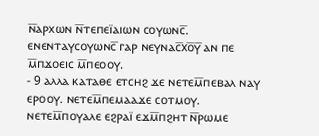ⲛ̅ⲁⲣⲭⲱⲛ ⲛ̅ⲧⲉⲡⲉⲓ̈ⲁⲓⲱⲛ ⲥⲟⲩⲱⲛⲥ̅. ⲉⲛⲉⲛⲧⲁⲩⲥⲟⲩⲱⲛⲥ̅ ⲅⲁⲣ ⲛⲉⲩⲛⲁⲥ̅xⲟ̅ⲩ̅ ⲁⲛ ⲡⲉ ⲙ̅ⲡϫⲟⲉⲓⲥ ⲙ̅ⲡⲉⲟⲟⲩ.
- 9 ⲁⲗⲗⲁ ⲕⲁⲧⲁⲑⲉ ⲉⲧⲥⲏϩ ϫⲉ ⲛⲉⲧⲉⲙ̅ⲡⲉⲃⲁⲗ ⲛⲁⲩ ⲉⲣⲟⲟⲩ. ⲛⲉⲧⲉⲙ̅ⲡⲉⲙⲁⲁϫⲉ ⲥⲟⲧⲙⲟⲩ. ⲛⲉⲧⲉⲙ̅ⲡⲟⲩⲁⲗⲉ ⲉϩⲣⲁⲓ̈ ⲉϫⲙ̅ⲡϩⲏⲧ ⲛ̅ⲣⲱⲙⲉ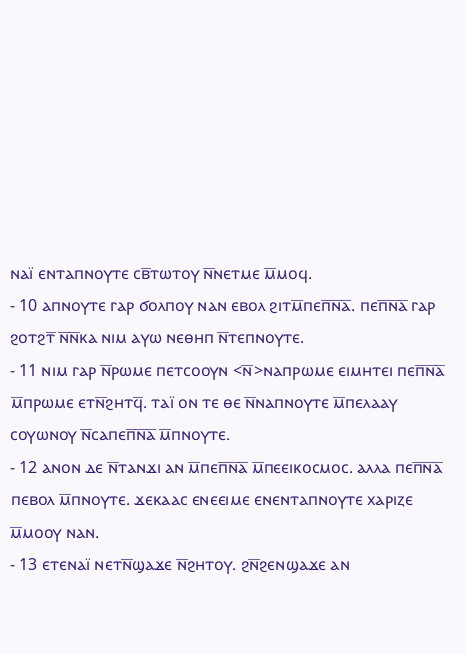ⲛⲁⲓ̈ ⲉⲛⲧⲁⲡⲛⲟⲩⲧⲉ ⲥⲃ̅ⲧⲱⲧⲟⲩ ⲛ̅ⲛⲉⲧⲙⲉ ⲙ̅ⲙⲟϥ.
- 10 ⲁⲡⲛⲟⲩⲧⲉ ⲅⲁⲣ ϭⲟⲗⲡⲟⲩ ⲛⲁⲛ ⲉⲃⲟⲗ ϩⲓⲧⲙ̅ⲡⲉⲡ̅ⲛ̅ⲁ̅. ⲡⲉⲡ̅ⲛ̅ⲁ̅ ⲅⲁⲣ ϩⲟⲧϩⲧ̅ ⲛ̅ⲛ̅ⲕⲁ ⲛⲓⲙ ⲁⲩⲱ ⲛⲉⲑⲏⲡ ⲛ̅ⲧⲉⲡⲛⲟⲩⲧⲉ.
- 11 ⲛⲓⲙ ⲅⲁⲣ ⲛ̅ⲣⲱⲙⲉ ⲡⲉⲧⲥⲟⲟⲩⲛ <ⲛ̅>ⲛⲁⲡⲣⲱⲙⲉ ⲉⲓⲙⲏⲧⲉⲓ ⲡⲉⲡ̅ⲛ̅ⲁ̅ ⲙ̅ⲡⲣⲱⲙⲉ ⲉⲧⲛ̅ϩⲏⲧϥ̅. ⲧⲁⲓ̈ ⲟⲛ ⲧⲉ ⲑⲉ ⲛ̅ⲛⲁⲡⲛⲟⲩⲧⲉ ⲙ̅ⲡⲉⲗⲁⲁⲩ ⲥⲟⲩⲱⲛⲟⲩ ⲛ̅ⲥⲁⲡⲉⲡ̅ⲛ̅ⲁ̅ ⲙ̅ⲡⲛⲟⲩⲧⲉ.
- 12 ⲁⲛⲟⲛ ⲇⲉ ⲛ̅ⲧⲁⲛϫⲓ ⲁⲛ ⲙ̅ⲡⲉⲡ̅ⲛ̅ⲁ̅ ⲙ̅ⲡⲉⲉⲓⲕⲟⲥⲙⲟⲥ. ⲁⲗⲗⲁ ⲡⲉⲡ̅ⲛ̅ⲁ̅ ⲡⲉⲃⲟⲗ ⲙ̅ⲡⲛⲟⲩⲧⲉ. ϫⲉⲕⲁⲁⲥ ⲉⲛⲉⲉⲓⲙⲉ ⲉⲛⲉⲛⲧⲁⲡⲛⲟⲩⲧⲉ ⲭⲁⲣⲓⲍⲉ ⲙ̅ⲙⲟⲟⲩ ⲛⲁⲛ.
- 13 ⲉⲧⲉⲛⲁⲓ̈ ⲛⲉⲧⲛ̅ϣⲁϫⲉ ⲛ̅ϩⲏⲧⲟⲩ. ϩⲛ̅ϩⲉⲛϣⲁϫⲉ ⲁⲛ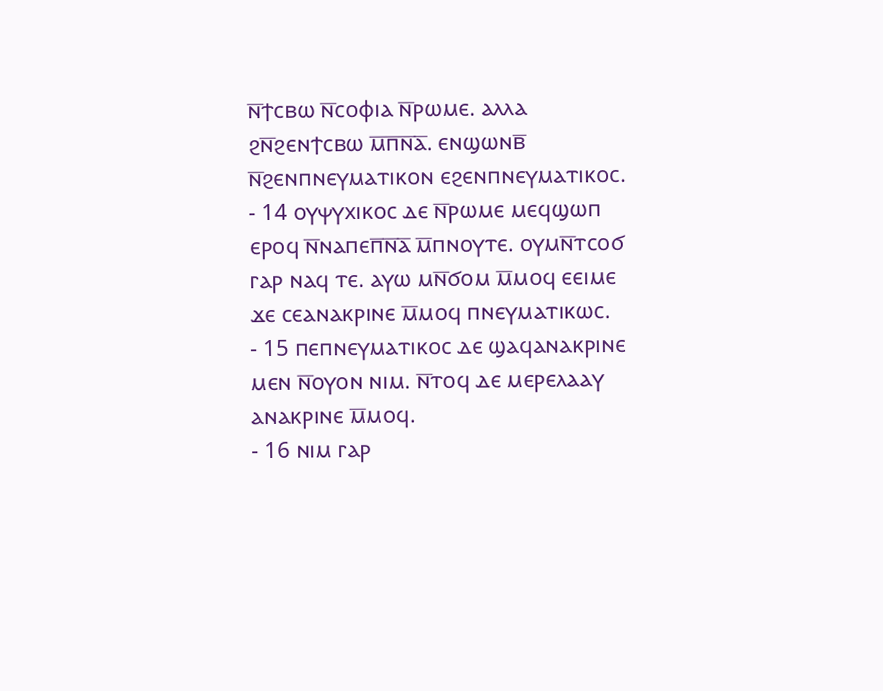ⲛ̅ϯⲥⲃⲱ ⲛ̅ⲥⲟⲫⲓⲁ ⲛ̅ⲣⲱⲙⲉ. ⲁⲗⲗⲁ ϩⲛ̅ϩⲉⲛϯⲥⲃⲱ ⲙ̅ⲡ̅ⲛ̅ⲁ̅. ⲉⲛϣⲱⲛⲃ̅ ⲛ̅ϩⲉⲛⲡⲛⲉⲩⲙⲁⲧⲓⲕⲟⲛ ⲉϩⲉⲛⲡⲛⲉⲩⲙⲁⲧⲓⲕⲟⲥ.
- 14 ⲟⲩⲯⲩⲭⲓⲕⲟⲥ ⲇⲉ ⲛ̅ⲣⲱⲙⲉ ⲙⲉϥϣⲱⲡ ⲉⲣⲟϥ ⲛ̅ⲛⲁⲡⲉⲡ̅ⲛ̅ⲁ̅ ⲙ̅ⲡⲛⲟⲩⲧⲉ. ⲟⲩⲙⲛ̅ⲧⲥⲟϭ ⲅⲁⲣ ⲛⲁϥ ⲧⲉ. ⲁⲩⲱ ⲙⲛ̅ϭⲟⲙ ⲙ̅ⲙⲟϥ ⲉⲉⲓⲙⲉ ϫⲉ ⲥⲉⲁⲛⲁⲕⲣⲓⲛⲉ ⲙ̅ⲙⲟϥ ⲡⲛⲉⲩⲙⲁⲧⲓⲕⲱⲥ.
- 15 ⲡⲉⲡⲛⲉⲩⲙⲁⲧⲓⲕⲟⲥ ⲇⲉ ϣⲁϥⲁⲛⲁⲕⲣⲓⲛⲉ ⲙⲉⲛ ⲛ̅ⲟⲩⲟⲛ ⲛⲓⲙ. ⲛ̅ⲧⲟϥ ⲇⲉ ⲙⲉⲣⲉⲗⲁⲁⲩ ⲁⲛⲁⲕⲣⲓⲛⲉ ⲙ̅ⲙⲟϥ.
- 16 ⲛⲓⲙ ⲅⲁⲣ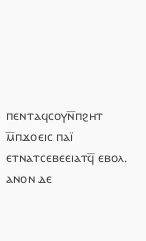ⲡⲉⲛⲧⲁϥⲥⲟⲩⲛ̅ⲡϩⲏⲧ ⲙ̅ⲡϫⲟⲉⲓⲥ ⲡⲁⲓ̈ ⲉⲧⲛⲁⲧⲥⲉⲃⲉⲉⲓⲁⲧϥ̅ ⲉⲃⲟⲗ. ⲁⲛⲟⲛ ⲇⲉ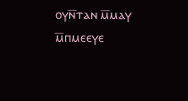ⲟⲩⲛ̅ⲧⲁⲛ ⲙ̅ⲙⲁⲩ ⲙ̅ⲡⲙⲉⲉⲩⲉ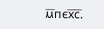ⲙ̅ⲡⲉⲭ̅ⲥ̅.